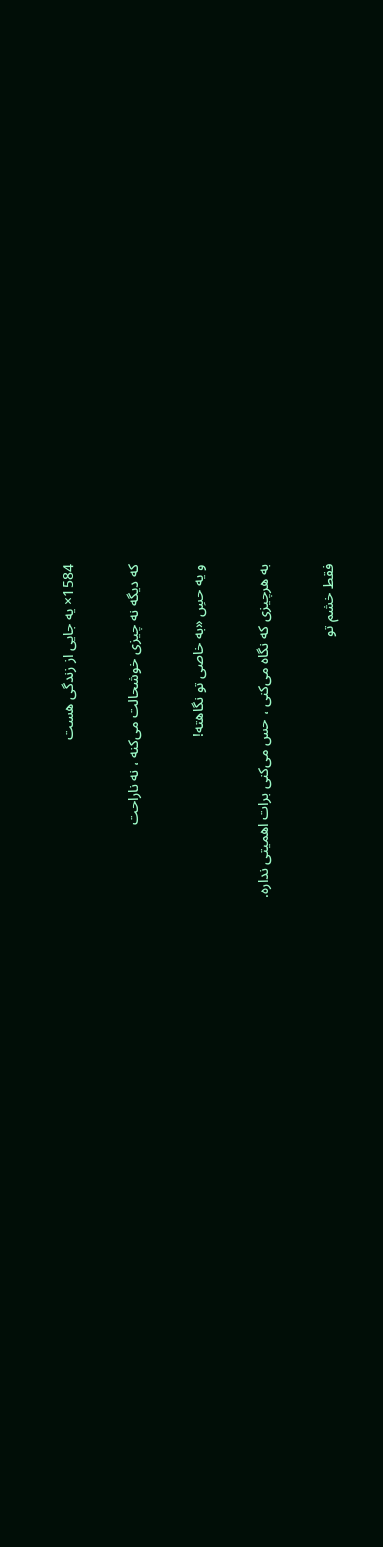1584× یه جایی از زندگی هست

که دیگه نه چیزی خوشحالت می‌کنه ، نه ناراحت

و یه حسِ «به خاصی تو نگاهته!

به هرچیزی که نگاه می‌کنی ، حس می‌کنی برات اهمیتی نداره.

فقط خشم تو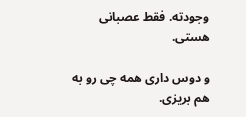وجودته. فقط عصبانی هستی.

و دوس داری همه چی رو به هم بریزی.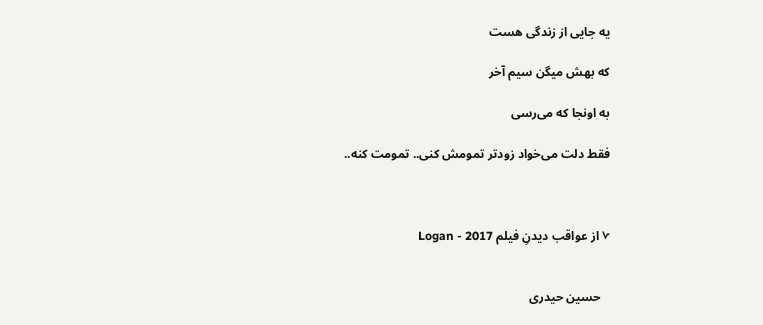یه جایی از زندگی هست

که بهش میگن سیم آخر

به اونجا که می‌رسی

فقط دلت می‌خواد زودتر تمومش کنی.. تمومت کنه..



√ از عواقب دیدنِ فیلم Logan - 2017


   حسین حیدری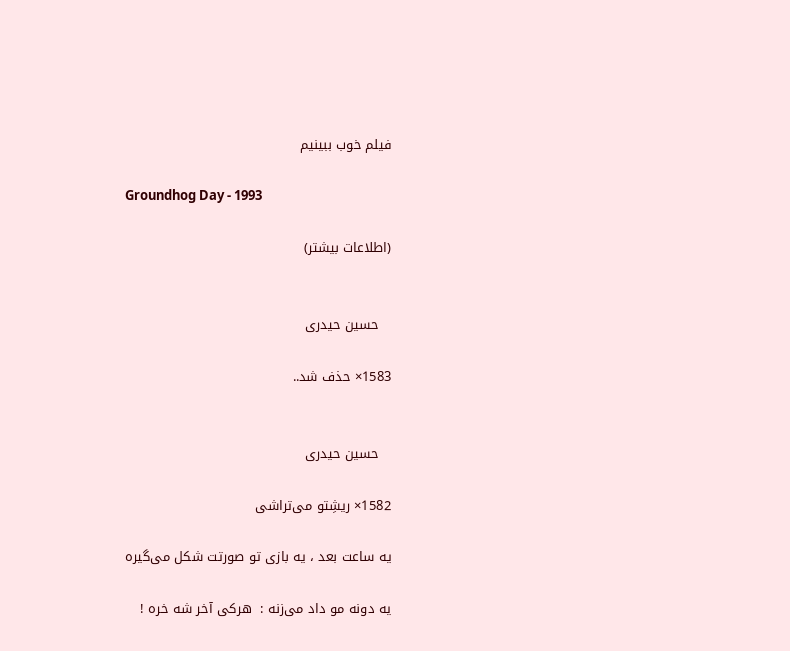فیلم خوب ببینیم

Groundhog Day - 1993

(اطلاعات بیشتر)


   حسین حیدری

1583× حذف شد..


   حسین حیدری

1582× ریشِتو می‌تراشی

یه ساعت بعد ، یه بازی تو صورتت شکل می‌گیره

یه دونه مو داد می‌زنه :  هرکی آخر شه خره !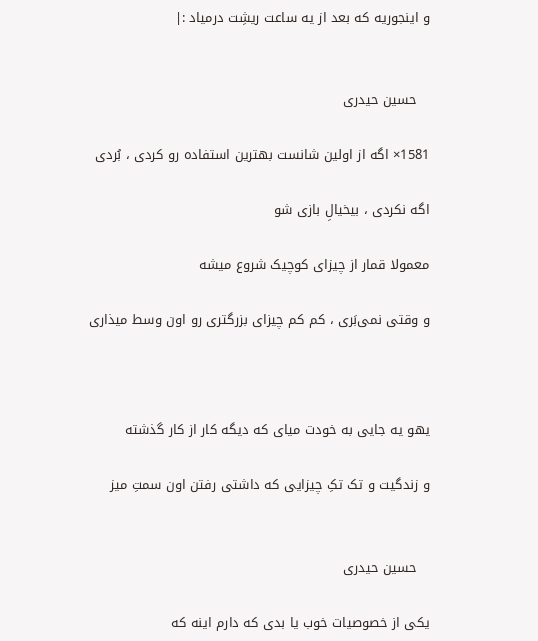و اینجوریه که بعد از یه ساعت ریشِت درمیاد :|


   حسین حیدری

1581× اگه از اولین شانست بهترین استفاده رو کردی ، بُردی

اگه نکردی ، بیخیالِ بازی شو

معمولا قمار از چیزای کوچیک شروع میشه

و وقتی نمی‌بَری ، کم کم چیزای بزرگتری رو اون وسط میذاری



یهو یه جایی به خودت میای که دیگه کار از کار گذشته

و زندگیت و تک تکِ چیزایی که داشتی رفتن اون سمتِ میز


   حسین حیدری

یکی از خصوصیات خوب یا بدی که دارم اینه که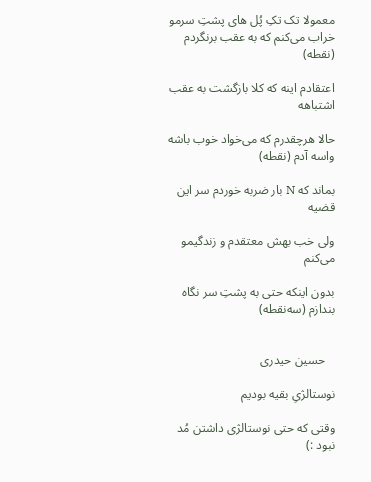معمولا تک تکِ پُل های پشتِ سرمو خراب می‌کنم که به عقب برنگردم (نقطه)

اعتقادم اینه که کلا بازگشت به عقب اشتباهه

حالا هرچقدرم که می‌خواد خوب باشه واسه آدم (نقطه)

بماند که N بار ضربه خوردم سر این قضیه

ولی خب بهش معتقدم و زندگیمو می‌کنم

بدون اینکه حتی به پشتِ سر نگاه بندازم (سه‌نقطه)


   حسین حیدری

نوستالژیِ بقیه بودیم

وقتی که حتی نوستالژی داشتن مُد نبود :)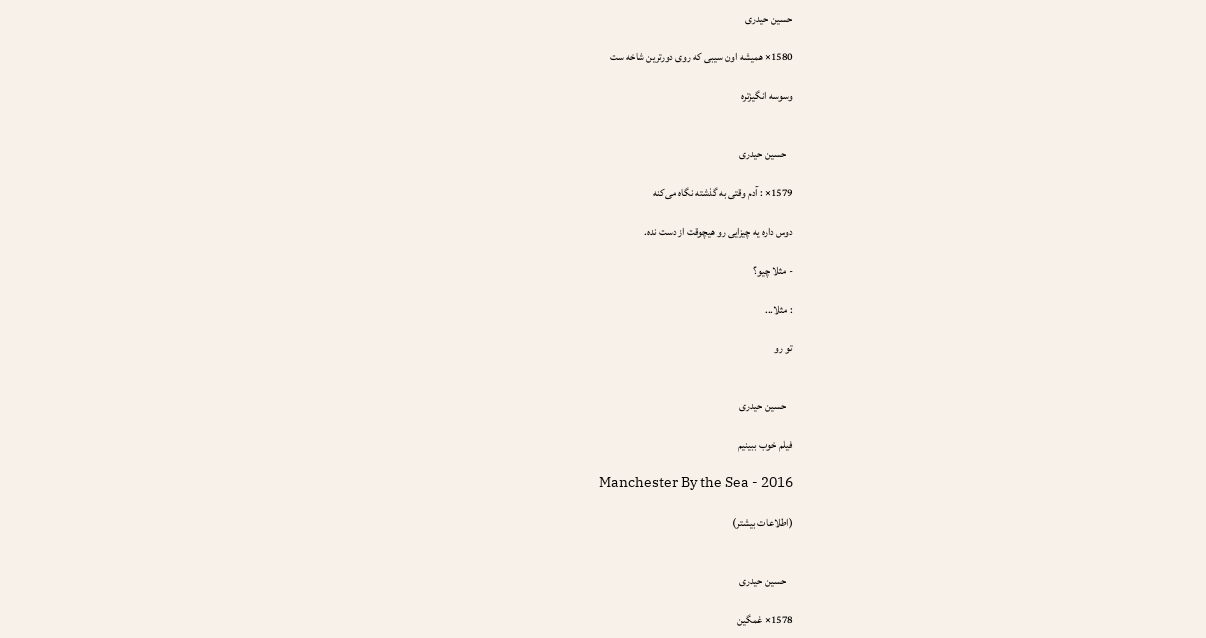حسین حیدری

1580× همیشه اون سیبی که روی دورترین شاخه ست

وسوسه انگیزتره


   حسین حیدری

1579× : آدم وقتی به گذشته نگاه می‌کنه

دوس داره یه چیزایی رو هیچوقت از دست نده.

- مثلا چیو؟

: مثلا...

تو رو


   حسین حیدری

فیلم خوب ببینیم

Manchester By the Sea - 2016

(اطلاعات بیشتر)


   حسین حیدری

1578× غمگین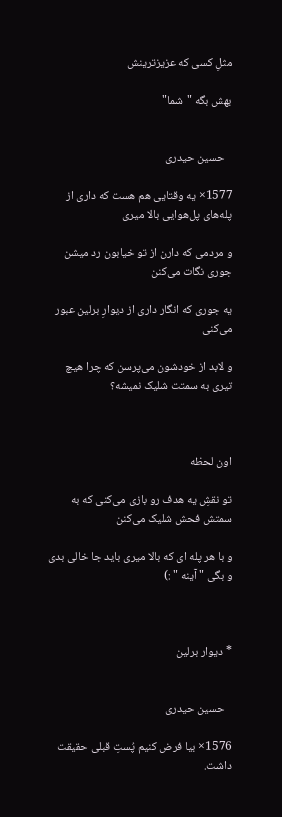مثلِ کسی که عزیزترینش

بهش بگه "شما"


   حسین حیدری

1577× یه وقتایی هم هست که داری از پله‌های پل‌هوایی بالا میری

و مردمی که دارن از تو خیابون رد میشن جوری نگات می‌کنن

یه جوری که انگار داری از دیوارِ برلین عبور می‌کنی

و لابد از خودشون می‌پرسن که چرا هیچ تیری به سمتت شلیک نمیشه؟



اون لحظه

تو نقشِ یه هدف رو بازی می‌کنی که به سمتش فحش شلیک می‌کنن

و با هر پله ای که بالا میری باید جا خالی بدی و بگی " آینه " :)



* دیوار برلین


   حسین حیدری

1576× بیا فرض کنیم پُستِ قبلی حقیقت داشت.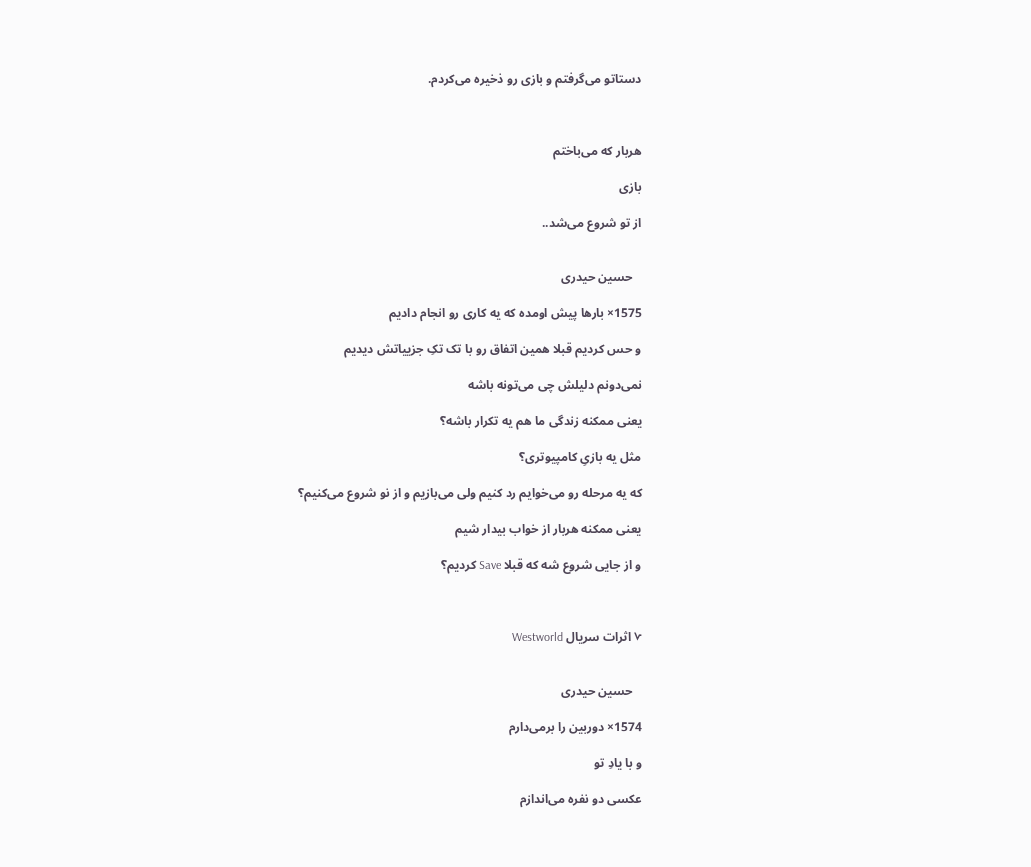دستاتو می‌گرفتم و بازی رو ذخیره می‌کردم.



هربار که می‌باختم

بازی

از تو شروع می‌شد..


   حسین حیدری

1575× بارها پیش اومده که یه کاری رو انجام دادیم

و حس کردیم قبلا همین اتفاق رو با تک تکِ جزییاتش دیدیم

نمی‌دونم دلیلش چی می‌تونه باشه

یعنی ممکنه زندگی ما هم یه تکرار باشه؟

مثل یه بازیِ کامپیوتری؟

که یه مرحله رو می‌خوایم رد کنیم ولی می‌بازیم و از نو شروع می‌کنیم؟

یعنی ممکنه هربار از خواب بیدار شیم

و از جایی شروع شه که قبلا Save کردیم؟



√ اثرات سریال Westworld


   حسین حیدری

1574× دوربین را برمی‌دارم

و با یادِ تو

عکسی دو نفره می‌اندازم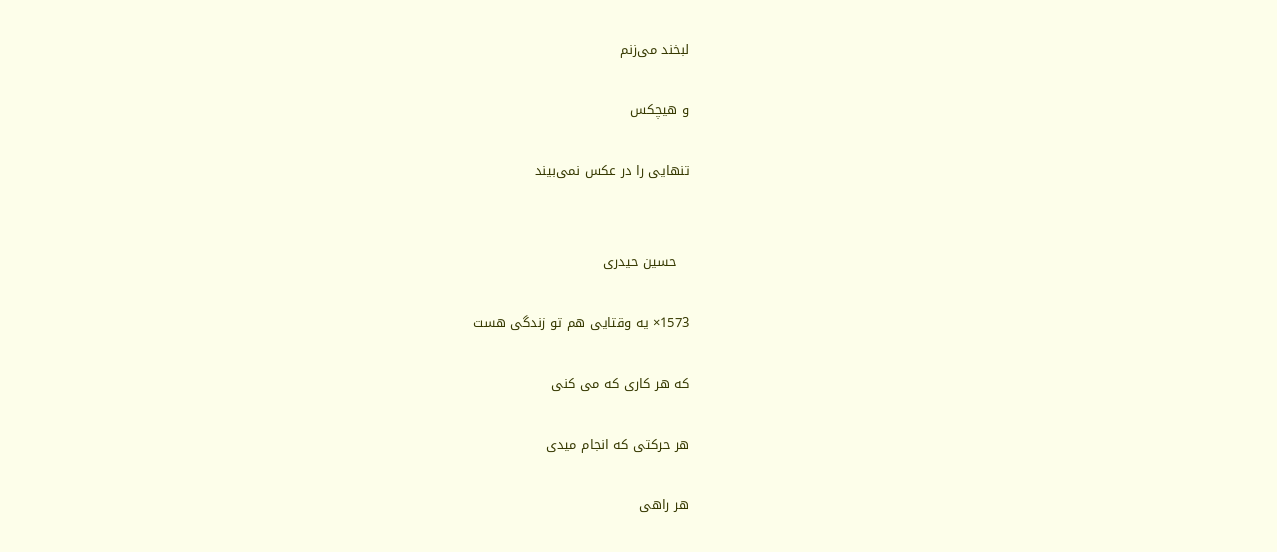لبخند می‌زنم

و هیچکس

تنهایی را در عکس نمی‌بیند


   حسین حیدری

1573× یه وقتایی هم تو زندگی هست

که هر کاری که می کنی

هر حرکتی که انجام میدی

هر راهی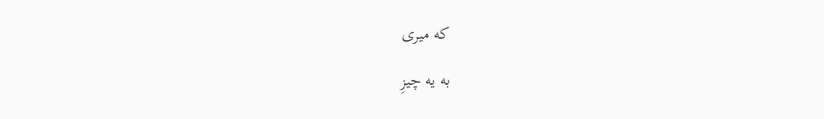که میری

به یه چیزِ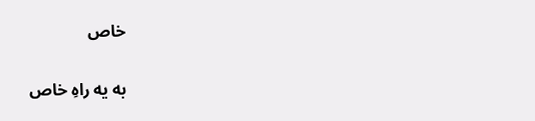خاص

به یه راهِ خاص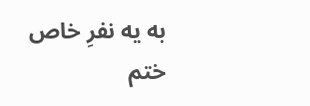به یه نفرِ خاص ختم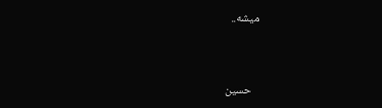میشه..


   حسین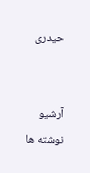حیدری


آرشیو نوشته ها